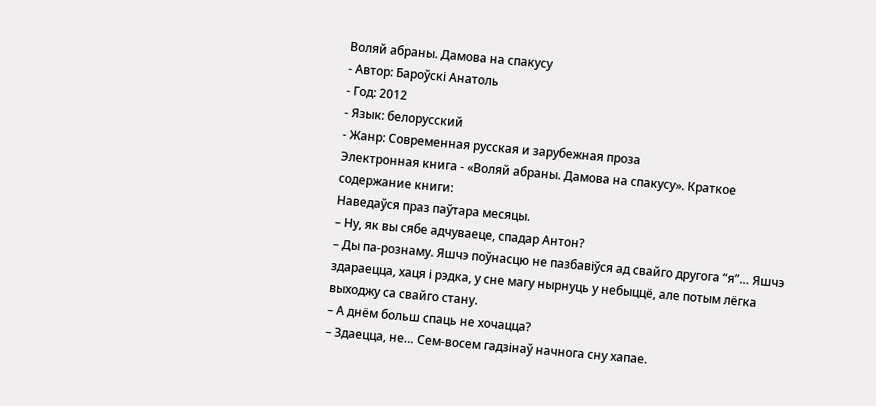Воляй абраны. Дамова на спакусу
- Автор: Бароўскі Анатоль
- Год: 2012
- Язык: белорусский
- Жанр: Современная русская и зарубежная проза
Электронная книга - «Воляй абраны. Дамова на спакусу». Краткое содержание книги:
Наведаўся праз паўтара месяцы.
– Ну, як вы сябе адчуваеце, спадар Антон?
– Ды па-рознаму. Яшчэ поўнасцю не пазбавіўся ад свайго другога “я”… Яшчэ здараецца, хаця і рэдка, у сне магу нырнуць у небыццё, але потым лёгка выходжу са свайго стану.
– А днём больш спаць не хочацца?
– Здаецца, не… Сем-восем гадзінаў начнога сну хапае.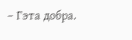– Гэта добра.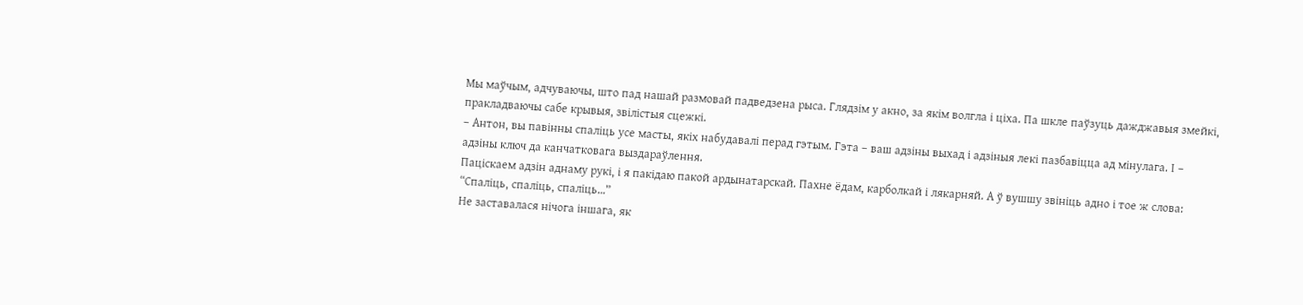Мы маўчым, адчуваючы, што пад нашай размовай падведзена рыса. Глядзім у акно, за якім волгла і ціха. Па шкле паўзуць дажджавыя змейкі, пракладваючы сабе крывыя, звілістыя сцежкі.
– Антон, вы павінны спаліць усе масты, якіх набудавалі перад гэтым. Гэта – ваш адзіны выхад і адзіныя лекі пазбавіцца ад мінулага. І – адзіны ключ да канчатковага выздараўлення.
Паціскаем адзін аднаму рукі, і я пакідаю пакой ардынатарскай. Пахне ёдам, карболкай і лякарняй. А ў вушшу звініць адно і тое ж слова: “Спаліць, спаліць, спаліць…”
Не заставалася нічога іншага, як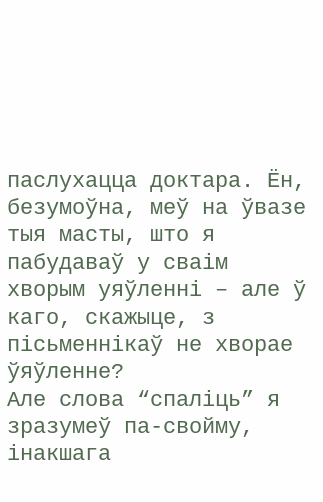паслухацца доктара. Ён, безумоўна, меў на ўвазе тыя масты, што я пабудаваў у сваім хворым уяўленні – але ў каго, скажыце, з пісьменнікаў не хворае ўяўленне?
Але слова “спаліць” я зразумеў па-свойму, інакшага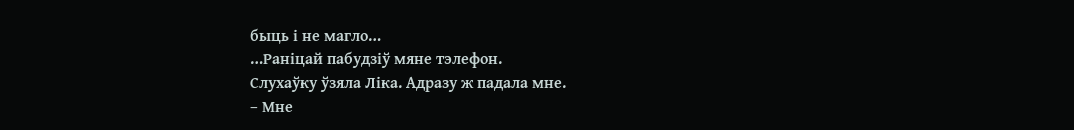быць і не магло…
…Раніцай пабудзіў мяне тэлефон.
Слухаўку ўзяла Ліка. Адразу ж падала мне.
– Мне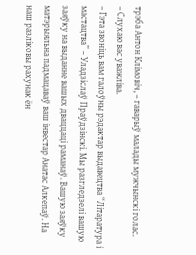трэба Антон Клімовіч, – гаварыў малады мужчынскі голас.
– Слухаю вас уважліва.
– Гэта звоніць вам галоўны рэдактар выдавецтва “Літаратура і мастацтва” – Уладзіслаў Праўдзінскі. Мы разгледзелі вашую заяўку на выданне вашых дваццаці раманаў. Вашую заяўку матэрыяльна падмацаваў ваш інвестар Анатас Алкепаў. На наш разліковы рахунак ён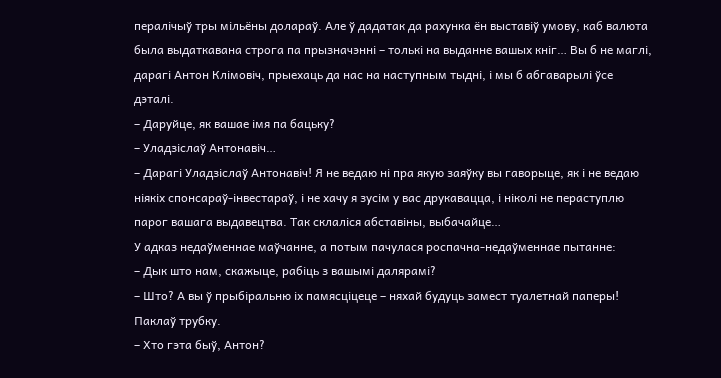пералічыў тры мільёны долараў. Але ў дадатак да рахунка ён выставіў умову, каб валюта была выдаткавана строга па прызначэнні – толькі на выданне вашых кніг… Вы б не маглі, дарагі Антон Клімовіч, прыехаць да нас на наступным тыдні, і мы б абгаварылі ўсе дэталі.
– Даруйце, як вашае імя па бацьку?
– Уладзіслаў Антонавіч…
– Дарагі Уладзіслаў Антонавіч! Я не ведаю ні пра якую заяўку вы гаворыце, як і не ведаю ніякіх спонсараў-інвестараў, і не хачу я зусім у вас друкавацца, і ніколі не пераступлю парог вашага выдавецтва. Так склаліся абставіны, выбачайце…
У адказ недаўменнае маўчанне, а потым пачулася роспачна-недаўменнае пытанне:
– Дык што нам, скажыце, рабіць з вашымі далярамі?
– Што? А вы ў прыбіральню іх памясціцеце – няхай будуць замест туалетнай паперы!
Паклаў трубку.
– Хто гэта быў, Антон?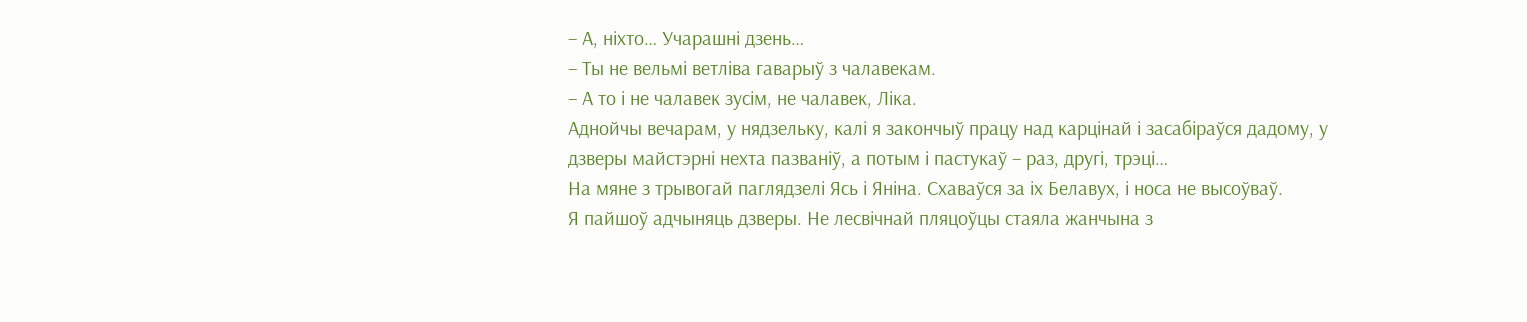– А, ніхто… Учарашні дзень…
– Ты не вельмі ветліва гаварыў з чалавекам.
– А то і не чалавек зусім, не чалавек, Ліка.
Аднойчы вечарам, у нядзельку, калі я закончыў працу над карцінай і засабіраўся дадому, у дзверы майстэрні нехта пазваніў, а потым і пастукаў – раз, другі, трэці…
На мяне з трывогай паглядзелі Ясь і Яніна. Схаваўся за іх Белавух, і носа не высоўваў.
Я пайшоў адчыняць дзверы. Не лесвічнай пляцоўцы стаяла жанчына з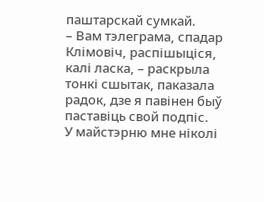паштарскай сумкай.
– Вам тэлеграма, спадар Клімовіч, распішыціся, калі ласка, – раскрыла тонкі сшытак, паказала радок, дзе я павінен быў паставіць свой подпіс.
У майстэрню мне ніколі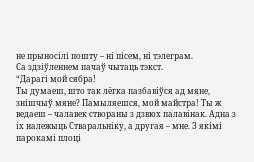не прыносілі пошту – ні пісем, ні тэлеграм.
Са здзіўленнем пачаў чытаць тэкст.
“Дарагі мой сябра!
Ты думаеш, што так лёгка пазбавіўся ад мяне, знішчыў мяне? Памыляешся, мой майстра! Ты ж ведаеш – чалавек створаны з дзвюх палавінак. Адна з іх належыць Стваральніку, а другая – мне. З якімі парокамі плоці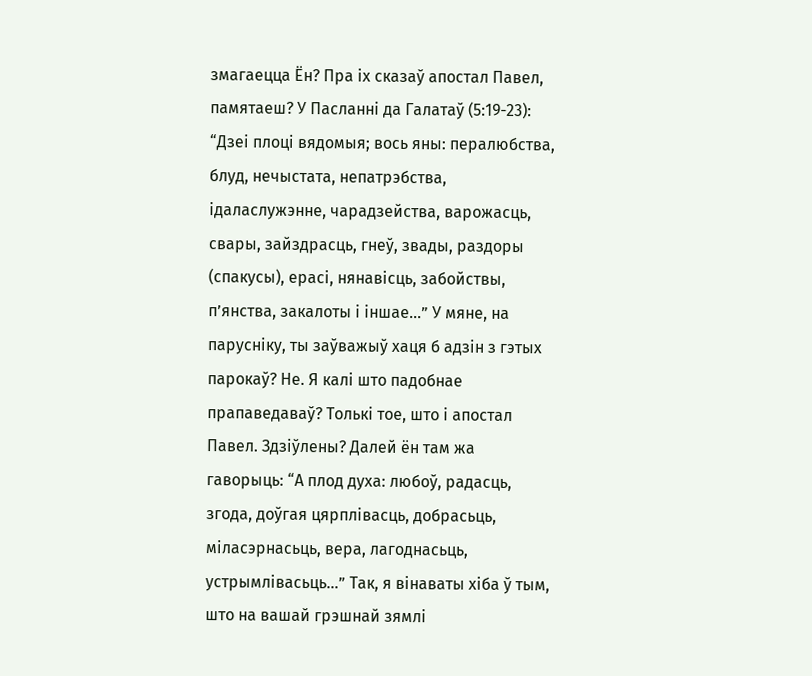змагаецца Ён? Пра іх сказаў апостал Павел, памятаеш? У Пасланні да Галатаў (5:19-23):
“Дзеі плоці вядомыя; вось яны: пералюбства, блуд, нечыстата, непатрэбства, ідаласлужэнне, чарадзейства, варожасць, свары, зайздрасць, гнеў, звады, раздоры (спакусы), ерасі, нянавісць, забойствы, п’янства, закалоты і іншае…” У мяне, на парусніку, ты заўважыў хаця б адзін з гэтых парокаў? Не. Я калі што падобнае прапаведаваў? Толькі тое, што і апостал Павел. Здзіўлены? Далей ён там жа гаворыць: “А плод духа: любоў, радасць, згода, доўгая цярплівасць, добрасьць, міласэрнасьць, вера, лагоднасьць, устрымлівасьць…” Так, я вінаваты хіба ў тым, што на вашай грэшнай зямлі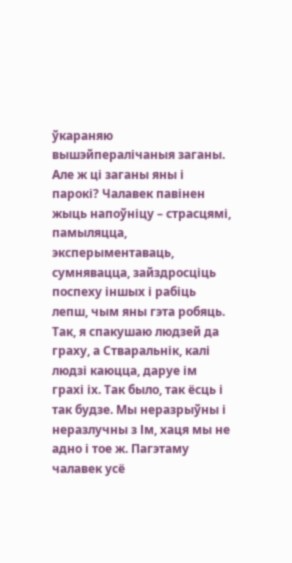ўкараняю вышэйпералічаныя заганы. Але ж ці заганы яны і парокі? Чалавек павінен жыць напоўніцу – страсцямі, памыляцца, эксперыментаваць, сумнявацца, зайздросціць поспеху іншых і рабіць лепш, чым яны гэта робяць.
Так, я спакушаю людзей да граху, а Стваральнік, калі людзі каюцца, даруе ім грахі іх. Так было, так ёсць і так будзе. Мы неразрыўны і неразлучны з Ім, хаця мы не адно і тое ж. Пагэтаму чалавек усё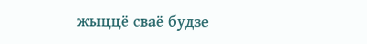жыццё сваё будзе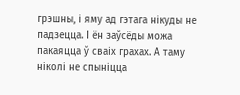грэшны, і яму ад гэтага нікуды не падзецца. І ён заўсёды можа пакаяцца ў сваіх грахах. А таму ніколі не спыніцца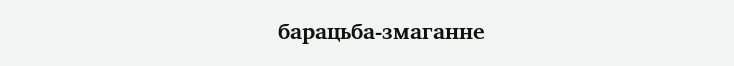барацьба-змаганне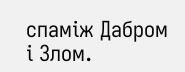спаміж Дабром і Злом.